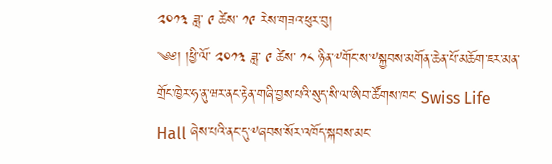༢༠༡༣ ཟླ་ ༩ ཚེས་ ༡༩ རེས་གཟའ་ཕུར་བུ།
༄༅། །ཕྱི་ལོ་ ༢༠༡༣ ཟླ་ ༩ ཚེས་ ༡༨ ཉིན་༸གོང་ས་༸སྐྱབས་མགོན་ཆེན་པོ་མཆོག་ཇར་མན་གྲོང་ཁྱེར་ཧ་ནུ་ཝར་ནང་རྟེན་གཞི་བྱས་པའི་སུད་སི་ལ་ཨིབ་ཚོགས་ཁང་ Swiss Life Hall ཞེས་པའི་ནང་དུ་༸ཞབས་སོར་འཁོད་སྐབས་མང་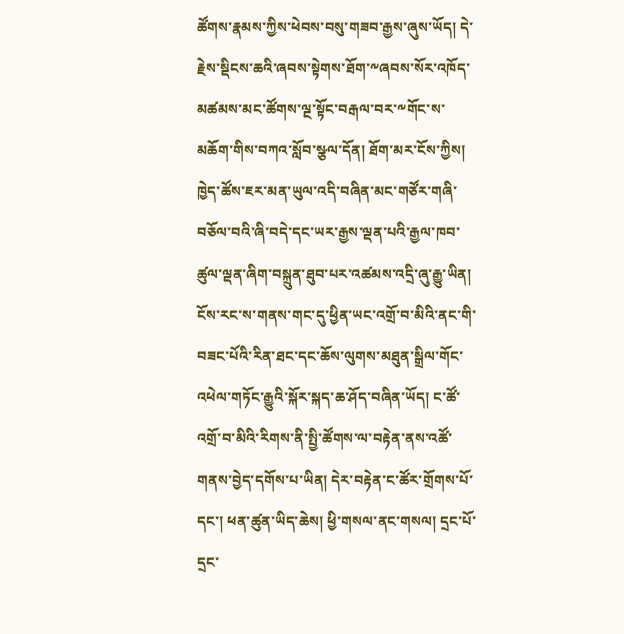ཚོགས་རྣམས་ཀྱིས་ཕེབས་བསུ་གཟབ་རྒྱས་ཞུས་ཡོད། དེ་རྗེས་སྡིངས་ཆའི་ཞབས་སྟེགས་ཐོག་༸ཞབས་སོར་འཁོད་མཚམས་མང་ཚོགས་ལྔ་སྟོང་བརྒལ་བར་༸གོང་ས་མཆོག་གིས་བཀའ་སློབ་སྩལ་དོན། ཐོག་མར་ངོས་ཀྱིས། ཁྱེད་ཚོས་ཇར་མན་ཡུལ་འདི་བཞིན་མང་གཙོར་གཞི་བཅོལ་བའི་ཞི་བདེ་དང་ཡར་རྒྱས་ལྡན་པའི་རྒྱལ་ཁབ་ཚུལ་ལྡན་ཞིག་བསྐྲུན་ཐུབ་པར་འཚམས་འདྲི་ཞུ་རྒྱུ་ཡིན། ངོས་རང་ས་གནས་གང་དུ་ཕྱིན་ཡང་འགྲོ་བ་མིའི་ནང་གི་བཟང་པོའི་རིན་ཐང་དང་ཆོས་ལུགས་མཐུན་སྒྲིལ་གོང་འཕེལ་གཏོང་རྒྱུའི་སྐོར་སྐད་ཆ་ཤོད་བཞིན་ཡོད། ང་ཚོ་འགྲོ་བ་མིའི་རིགས་ནི་སྤྱི་ཚོགས་ལ་བརྟེན་ནས་འཚོ་གནས་བྱེད་དགོས་པ་ཡིན། དེར་བརྟེན་ང་ཚོར་གྲོགས་པོ་དང་། ཕན་ཚུན་ཡིད་ཆེས། ཕྱི་གསལ་ནང་གསལ། དྲང་པོ་དྲང་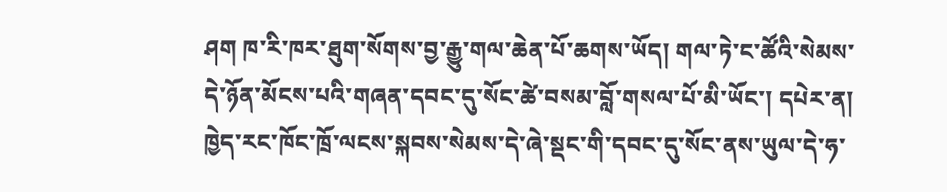ཤག ཁ་རི་ཁར་ཐུག་སོགས་བྱ་རྒྱུ་གལ་ཆེན་པོ་ཆགས་ཡོད། གལ་ཏེ་ང་ཚོའི་སེམས་དེ་ཉོན་མོངས་པའི་གཞན་དབང་དུ་སོང་ཚེ་བསམ་བློ་གསལ་པོ་མི་ཡོང་། དཔེར་ན།
ཁྱེད་རང་ཁོང་ཁྲོ་ལངས་སྐབས་སེམས་དེ་ཞེ་སྡང་གི་དབང་དུ་སོང་ནས་ཡུལ་དེ་ཧ་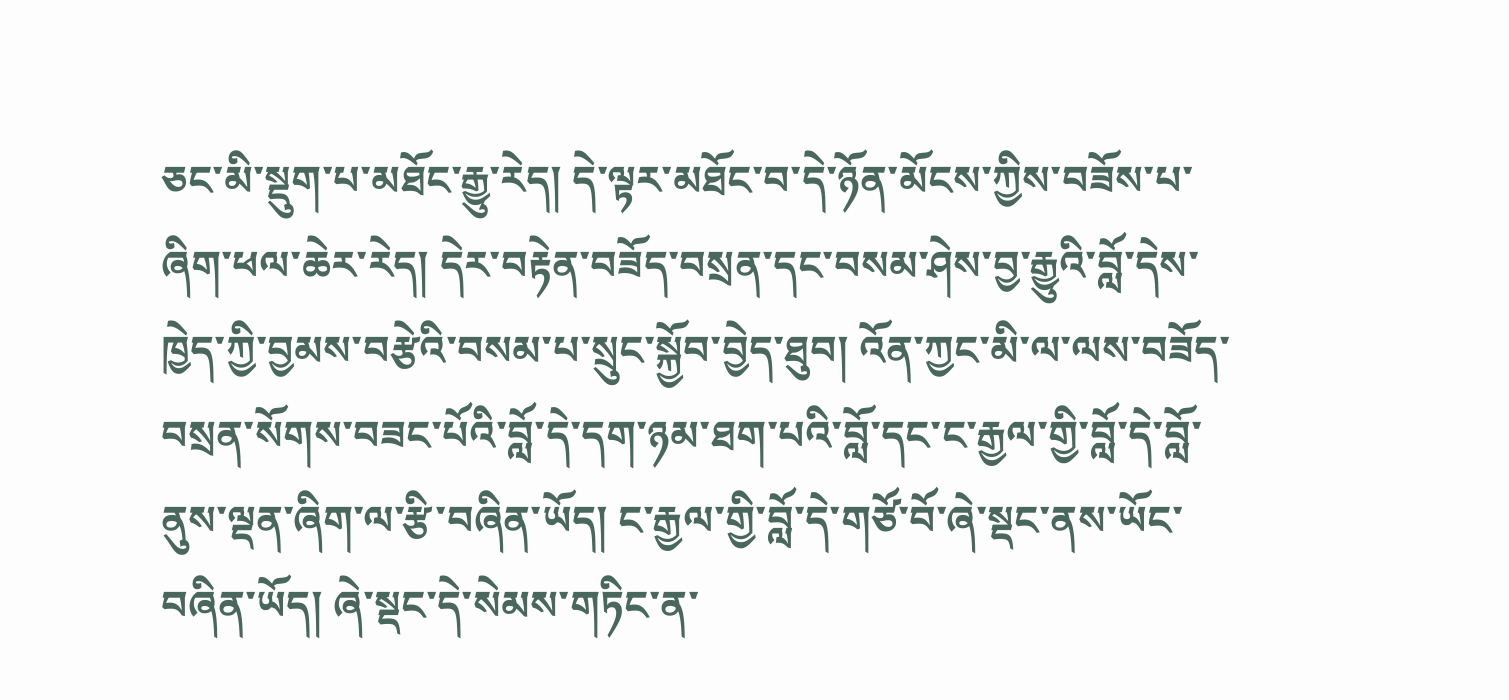ཅང་མི་སྡུག་པ་མཐོང་རྒྱུ་རེད། དེ་ལྟར་མཐོང་བ་དེ་ཉོན་མོངས་ཀྱིས་བཟོས་པ་ཞིག་ཕལ་ཆེར་རེད། དེར་བརྟེན་བཟོད་བསྲན་དང་བསམ་ཤེས་བྱ་རྒྱུའི་བློ་དེས་ཁྱེད་ཀྱི་བྱམས་བརྩེའི་བསམ་པ་སྲུང་སྐྱོབ་བྱེད་ཐུབ། འོན་ཀྱང་མི་ལ་ལས་བཟོད་བསྲན་སོགས་བཟང་པོའི་བློ་དེ་དག་ཉམ་ཐག་པའི་བློ་དང་ང་རྒྱལ་གྱི་བློ་དེ་བློ་ནུས་ལྡན་ཞིག་ལ་རྩི་བཞིན་ཡོད། ང་རྒྱལ་གྱི་བློ་དེ་གཙོ་བོ་ཞེ་སྡང་ནས་ཡོང་བཞིན་ཡོད། ཞེ་སྡང་དེ་སེམས་གཏིང་ན་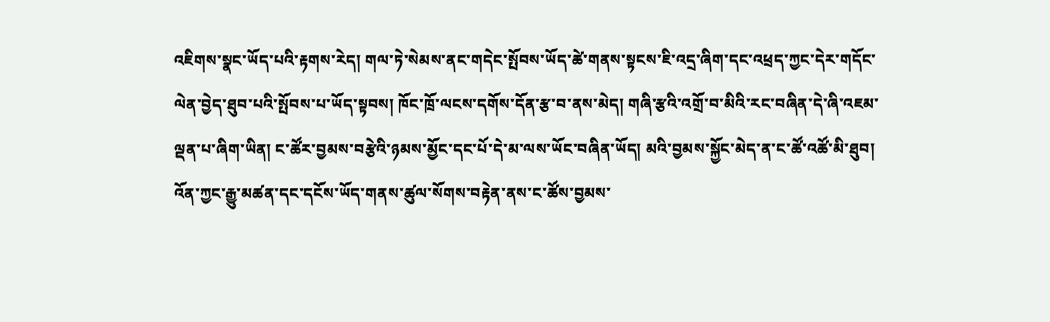འཇིགས་སྣང་ཡོད་པའི་རྟགས་རེད། གལ་ཏེ་སེམས་ནང་གདེང་སྤོབས་ཡོད་ཚེ་གནས་སྟངས་ཇི་འདྲ་ཞིག་དང་འཕྲད་ཀྱང་དེར་གདོང་ལེན་བྱེད་ཐུབ་པའི་སྤོབས་པ་ཡོད་སྟབས། ཁོང་ཁྲོ་ལངས་དགོས་དོན་རྩ་བ་ནས་མེད། གཞི་རྩའི་འགྲོ་བ་མིའི་རང་བཞིན་དེ་ཞི་འཇམ་ལྡན་པ་ཞིག་ཡིན། ང་ཚོར་བྱམས་བརྩེའི་ཉམས་མྱོང་དང་པོ་དེ་མ་ལས་ཡོང་བཞིན་ཡོད། མའི་བྱམས་སྐྱོང་མེད་ན་ང་ཚོ་འཚོ་མི་ཐུབ། འོན་ཀྱང་རྒྱུ་མཚན་དང་དངོས་ཡོད་གནས་ཚུལ་སོགས་བརྟེན་ནས་ང་ཚོས་བྱམས་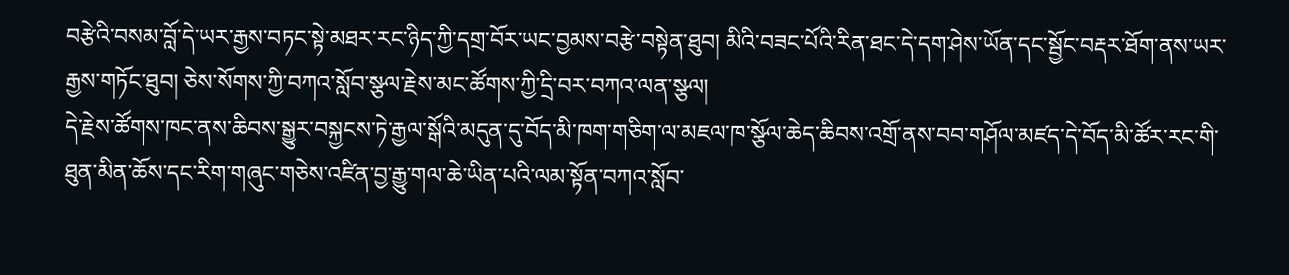བརྩེའི་བསམ་བློ་དེ་ཡར་རྒྱས་བཏང་སྟེ་མཐར་རང་ཉིད་ཀྱི་དགྲ་བོར་ཡང་བྱམས་བརྩེ་བསྟེན་ཐུབ། མིའི་བཟང་པོའི་རིན་ཐང་དེ་དག་ཤེས་ཡོན་དང་སྦྱོང་བརྡར་ཐོག་ནས་ཡར་རྒྱས་གཏོང་ཐུབ། ཅེས་སོགས་ཀྱི་བཀའ་སློབ་སྩལ་རྗེས་མང་ཚོགས་ཀྱི་དྲི་བར་བཀའ་ལན་སྩལ།
དེ་རྗེས་ཚོགས་ཁང་ནས་ཆིབས་སྒྱུར་བསྐྱངས་ཏེ་རྒྱལ་སྒོའི་མདུན་དུ་བོད་མི་ཁག་གཅིག་ལ་མཇལ་ཁ་སྩོལ་ཆེད་ཆིབས་འགྲོ་ནས་བབ་གཤོལ་མཛད་དེ་བོད་མི་ཚོར་རང་གི་ཐུན་མིན་ཆོས་དང་རིག་གཞུང་གཅེས་འཛིན་བྱ་རྒྱུ་གལ་ཆེ་ཡིན་པའི་ལམ་སྟོན་བཀའ་སློབ་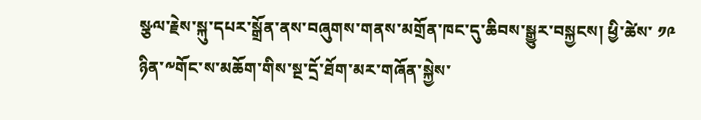སྩལ་རྗེས་སྐུ་དཔར་སྒྲོན་ནས་བཞུགས་གནས་མགྲོན་ཁང་དུ་ཆིབས་སྒྱུར་བསྐྱངས། ཕྱི་ཚེས་ ༡༩ ཉིན་༸གོང་ས་མཆོག་གིས་སྔ་དྲོ་ཐོག་མར་གཞོན་སྐྱེས་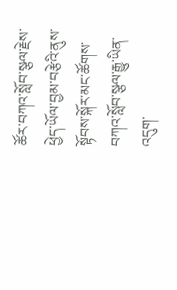ཚོར་བཀའ་སློབ་སྩལ་རྗེས་ཕྱེད་ཡོལ་བྱམ་བརྩེའི་ནུས་སྟོབས་སྐོར་མང་ཚོགས་བཀའ་སློབ་སྩལ་རྒྱུ་ཡིན་འདུག་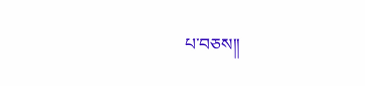པ་བཅས།།